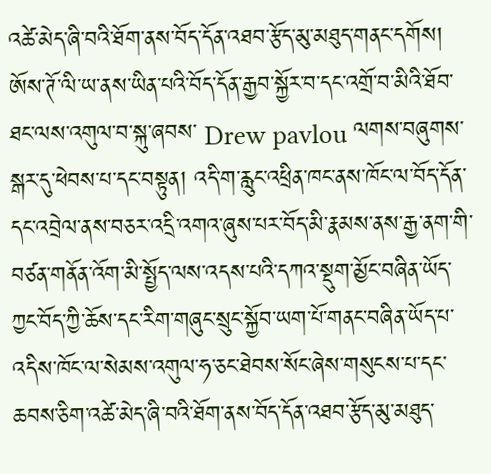འཚེ་མེད་ཞི་བའི་ཐོག་ནས་བོད་དོན་འཐབ་རྩོད་མུ་མཐུད་གནང་དགོས།
ཨོས་ཊོ་ལི་ཡ་ནས་ཡིན་པའི་བོད་དོན་རྒྱབ་སྐྱོར་བ་དང་འགྲོ་བ་མིའི་ཐོབ་ཐང་ལས་འགུལ་བ་སྐུ་ཞབས་ Drew pavlou ལགས་བཞུགས་སྒར་དུ་ཕེབས་པ་དང་བསྟུན། འདི་ག་རླུང་འཕྲིན་ཁང་ནས་ཁོང་ལ་བོད་དོན་དང་འབྲེལ་ནས་བཅར་འདྲི་འགའ་ཞུས་པར་བོད་མི་རྣམས་ནས་རྒྱ་ནག་གི་བཙན་གནོན་འོག་མི་སྤྱོད་ལས་འདས་པའི་དཀའ་སྡུག་མྱོང་བཞིན་ཡོད་ཀྱང་བོད་ཀྱི་ཆོས་དང་རིག་གཞུང་སྲུང་སྐྱོབ་ཡག་པོ་གནང་བཞིན་ཡོད་པ་འདིས་ཁོང་ལ་སེམས་འགུལ་ཧ་ཅང་ཐེབས་སོང་ཞེས་གསུངས་པ་དང་ཆབས་ཅིག་འཚེ་མེད་ཞི་བའི་ཐོག་ནས་བོད་དོན་འཐབ་རྩོད་མུ་མཐུད་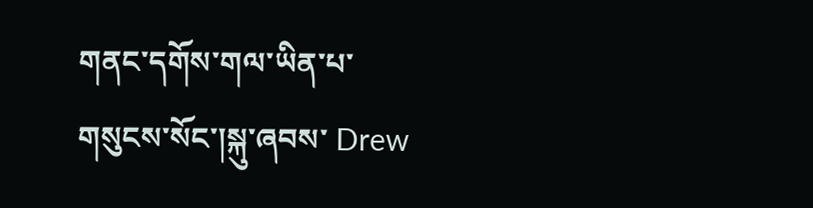གནང་དགོས་གལ་ཡིན་པ་གསུངས་སོང་།སྐུ་ཞབས་ Drew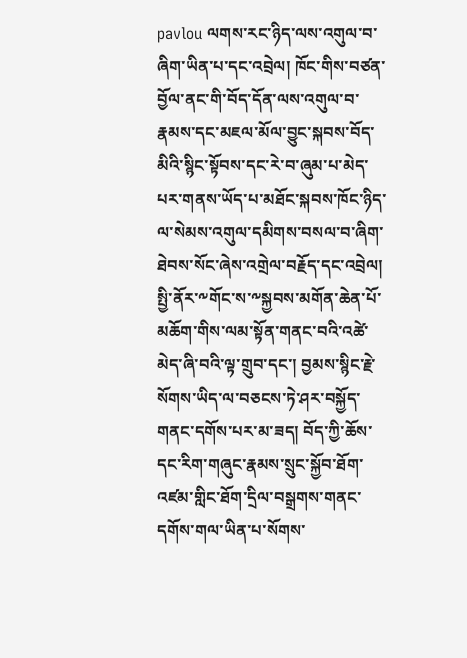pavlou ལགས་རང་ཉིད་ལས་འགུལ་བ་ཞིག་ཡིན་པ་དང་འབྲེལ། ཁོང་གིས་བཙན་བྱོལ་ནང་གི་བོད་དོན་ལས་འགུལ་བ་རྣམས་དང་མཇལ་མོལ་བྱུང་སྐབས་བོད་མིའི་སྙིང་སྟོབས་དང་རེ་བ་ཞུམ་པ་མེད་པར་གནས་ཡོད་པ་མཐོང་སྐབས་ཁོང་ཉིད་ལ་སེམས་འགུལ་དམིགས་བསལ་བ་ཞིག་ཐེབས་སོང་ཞེས་འགྲེལ་བརྗོད་དང་འབྲེལ། སྤྱི་ནོར་༸གོང་ས་༸སྐྱབས་མགོན་ཆེན་པོ་མཆོག་གིས་ལམ་སྟོན་གནང་བའི་འཚེ་མེད་ཞི་བའི་ལྟ་གྲུབ་དང་། བྱམས་སྙིང་རྗེ་སོགས་ཡིད་ལ་བཅངས་ཏེ་ཤར་བསྐྱོད་གནང་དགོས་པར་མ་ཟད། བོད་ཀྱི་ཆོས་དང་རིག་གཞུང་རྣམས་སྲུང་སྐྱོབ་ཐོག་འཛམ་གླིང་ཐོག་དྲིལ་བསྒྲགས་གནང་དགོས་གལ་ཡིན་པ་སོགས་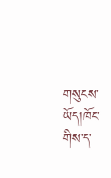གསུངས་ཡོད།ཁོང་གིས་ད་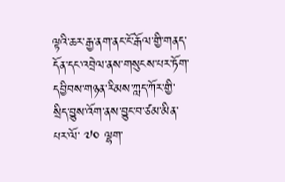ལྟའི་ཆར་རྒྱ་ནག་ནང་ངོ་རྒོལ་གྱི་གནད་དོན་དང་འབྲེལ་ནས་གསུངས་པར་ཏོག་དབྱིབས་གཉན་རིམས་ཀླད་ཀོར་གྱི་སྲིད་བྱུས་འོག་ནས་བྱུང་བ་ཙམ་མིན་པར་ལོ་ ༧༠ ལྷག་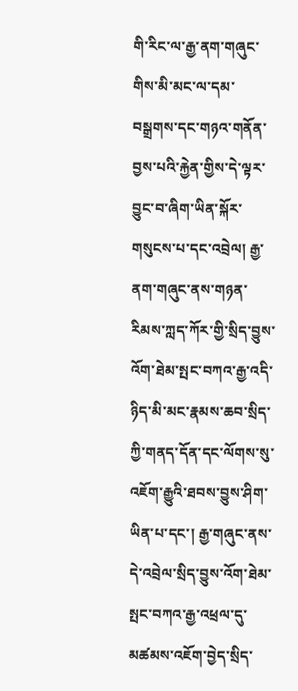གི་རིང་ལ་རྒྱ་ནག་གཞུང་གིས་མི་མང་ལ་དམ་བསྒྲགས་དང་གཉའ་གནོན་བྱས་པའི་རྐྱེན་གྱིས་དེ་ལྟར་བྱུང་བ་ཞིག་ཡིན་སྐོར་གསུངས་པ་དང་འབྲེལ། རྒྱ་ནག་གཞུང་ནས་གཉན་རིམས་ཀླད་ཀོར་གྱི་སྲིད་བྱུས་འོག་ཐེམ་སྤང་བཀའ་རྒྱ་འདི་ཉིད་མི་མང་རྣམས་ཆབ་སྲིད་ཀྱི་གནད་དོན་དང་ལོགས་སུ་འཇོག་རྒྱུའི་ཐབས་བྱུས་ཤིག་ཡིན་པ་དང་། རྒྱ་གཞུང་ནས་དེ་འབྲེལ་སྲིད་བྱུས་འོག་ཐེམ་སྤང་བཀའ་རྒྱ་འཕྲལ་དུ་མཚམས་འཇོག་བྱེད་སྲིད་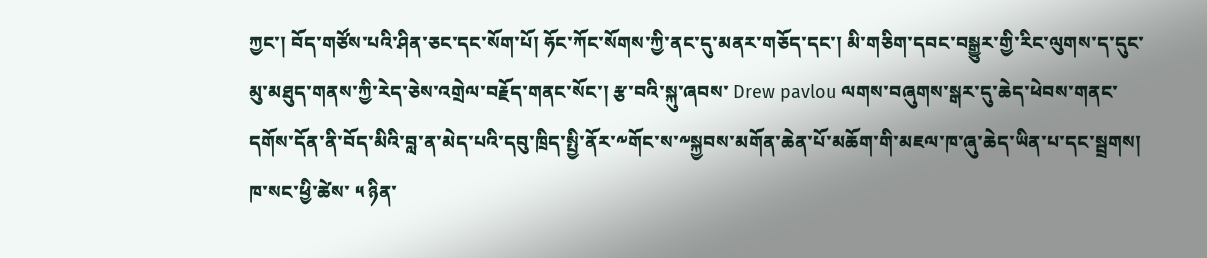ཀྱང་། བོད་གཙོས་པའི་ཤིན་ཅང་དང་སོག་པོ། ཧོང་ཀོང་སོགས་ཀྱི་ནང་དུ་མནར་གཅོད་དང་། མི་གཅིག་དབང་བསྒྱུར་གྱི་རིང་ལུགས་ད་དུང་མུ་མཐུད་གནས་ཀྱི་རེད་ཅེས་འགྲེལ་བརྗོད་གནང་སོང་། རྩ་བའི་སྐུ་ཞབས་ Drew pavlou ལགས་བཞུགས་སྒར་དུ་ཆེད་ཕེབས་གནང་དགོས་དོན་ནི་བོད་མིའི་བླ་ན་མེད་པའི་དབུ་ཁྲིད་སྤྱི་ནོར་༸གོང་ས་༸སྐྱབས་མགོན་ཆེན་པོ་མཆོག་གི་མཇལ་ཁ་ཞུ་ཆེད་ཡིན་པ་དང་སྦྲགས། ཁ་སང་ཕྱི་ཚེས་ ༥ ཉིན་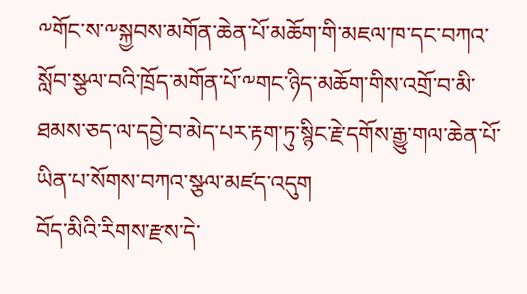༸གོང་ས་༸སྐྱབས་མགོན་ཆེན་པོ་མཆོག་གི་མཇལ་ཁ་དང་བཀའ་སློབ་སྩལ་བའི་ཁྲོད་མགོན་པོ་༸གང་ཉིད་མཆོག་གིས་འགྲོ་བ་མི་ཐམས་ཅད་ལ་དབྱེ་བ་མེད་པར་རྟག་ཏུ་སྙིང་རྗེ་དགོས་རྒྱུ་གལ་ཆེན་པོ་ཡིན་པ་སོགས་བཀའ་སྩལ་མཛད་འདུག
བོད་མིའི་རིགས་རྫས་དེ་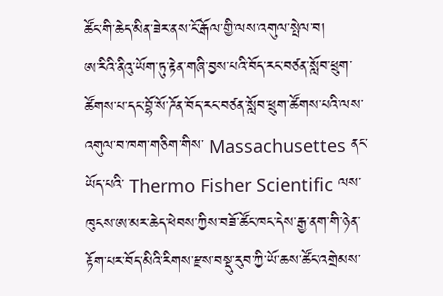ཚོང་གི་ཆེད་མིན་ཟེར་ནས་ངོ་རྒོལ་གྱི་ལས་འགུལ་སྤེལ་བ།
ཨ་རིའི་ནིའུ་ཡོག་ཏུ་རྟེན་གཞི་བྱས་པའི་བོད་རང་བཙན་སློབ་ཕྲུག་ཚོགས་པ་དང་བྷོ་སོ་ཌོན་བོད་རང་བཙན་སློབ་ཕྲུག་ཚོགས་པའི་ལས་འགུལ་བ་ཁག་གཅིག་གིས་ Massachusettes ནང་ཡོད་པའི་ Thermo Fisher Scientific ལས་ཁུངས་ཨ་མར་ཆེད་ཕེབས་ཀྱིས་བཟོ་ཚོང་ཁང་དེས་རྒྱ་ནག་གི་ཉེན་རྟོག་པར་བོད་མིའི་རིགས་རྫས་བསྡུ་རུབ་ཀྱི་ཡོ་ཆས་ཚོང་འགྲེམས་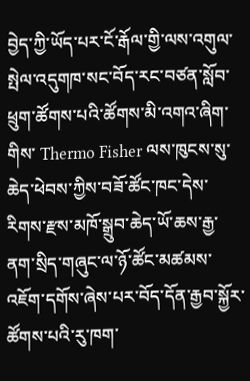བྱེད་ཀྱི་ཡོད་པར་ངོ་རྒོལ་གྱི་ལས་འགུལ་སྤེལ་འདུགཁ་སང་བོད་རང་བཙན་སློབ་ཕྲུག་ཚོགས་པའི་ཚོགས་མི་འགའ་ཞིག་གིས་ Thermo Fisher ལས་ཁུངས་སུ་ཆེད་ཕེབས་ཀྱིས་བཟོ་ཚོང་ཁང་དེས་རིགས་རྫས་མཁོ་སྒྲུབ་ཆེད་ཡོ་ཆས་རྒྱ་ནག་སྲིད་གཞུང་ལ་ཉོ་ཚོང་མཚམས་འཇོག་དགོས་ཞེས་པར་བོད་དོན་རྒྱབ་སྐྱོར་ཚོགས་པའི་རུ་ཁག་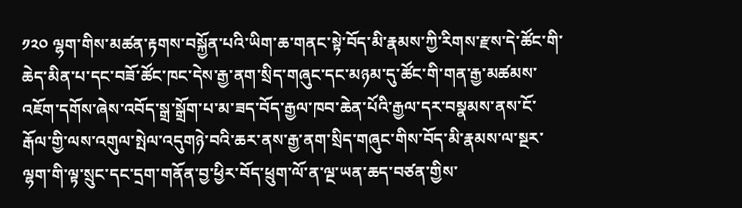༡༢༠ ལྷག་གིས་མཚན་རྟགས་བསྐྱོན་པའི་ཡིག་ཆ་གནང་སྟེ་བོད་མི་རྣམས་ཀྱི་རིགས་རྫས་དེ་ཚོང་གི་ཆེད་མིན་པ་དང་བཟོ་ཚོང་ཁང་དེས་རྒྱ་ནག་སྲིད་གཞུང་དང་མཉམ་དུ་ཚོང་གི་གན་རྒྱ་མཚམས་འཇོག་དགོས་ཞེས་འབོད་སྒྲ་སྒྲོག་པ་མ་ཟད་བོད་རྒྱལ་ཁབ་ཆེན་པོའི་རྒྱལ་དར་བསྣམས་ནས་ངོ་རྒོལ་གྱི་ལས་འགུལ་སྤེལ་འདུགཉེ་བའི་ཆར་ནས་རྒྱ་ནག་སྲིད་གཞུང་གིས་བོད་མི་རྣམས་ལ་སྔར་ལྷག་གི་ལྟ་སྲུང་དང་དྲག་གནོན་བྱ་ཕྱིར་བོད་ཕྲུག་ལོ་ན་ལྔ་ཡན་ཆད་བཙན་གྱིས་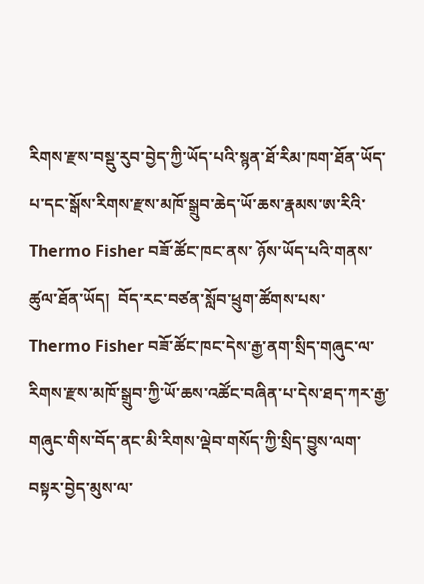རིགས་རྫས་བསྡུ་རུབ་བྱེད་ཀྱི་ཡོད་པའི་སྙན་ཐོ་རིམ་ཁག་ཐོན་ཡོད་པ་དང་སྒོས་རིགས་རྫས་མཁོ་སྒྲུབ་ཆེད་ཡོ་ཆས་རྣམས་ཨ་རིའི་ Thermo Fisher བཟོ་ཚོང་ཁང་ནས་ ཉོས་ཡོད་པའི་གནས་ཚུལ་ཐོན་ཡོད།  བོད་རང་བཙན་སློབ་ཕྲུག་ཚོགས་པས་  Thermo Fisher བཟོ་ཚོང་ཁང་དེས་རྒྱ་ནག་སྲིད་གཞུང་ལ་རིགས་རྫས་མཁོ་སྒྲུབ་ཀྱི་ཡོ་ཆས་འཚོང་བཞིན་པ་དེས་ཐད་ཀར་རྒྱ་གཞུང་གིས་བོད་ནང་མི་རིགས་ལྡེབ་གསོད་ཀྱི་སྲིད་བྱུས་ལག་བསྟར་བྱེད་མུས་ལ་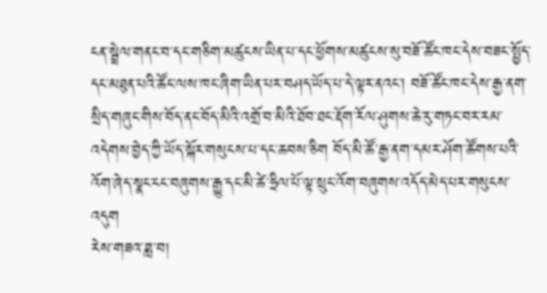ངན་སྦྲེལ་གནང་བ་དང་གཅིག་མཚུངས་ཡིན་པ་དང་ཕྱོགས་མཚུངས་སུ་བཟོ་ཚོང་ཁང་དེས་བཟང་སྤྱོད་དང་མཐུན་པའི་ཚོང་ལས་ཁང་ཞིག་ཡིན་པར་བཤད་ཡོད་པ་དེ་ལྟར་ནའང་། བཟོ་ཚོང་ཁང་དེས་རྒྱ་ནག་སྲིད་གཞུང་གིས་བོད་ནང་བོད་མིའི་འགྲོ་བ་མིའི་ཐོབ་ཐང་རྡོག་རོལ་ཤུགས་ཆེ་རུ་གཏང་བར་རམ་འདེགས་བྱེད་ཀྱི་ཡོད་སྐོར་གསུངས་པ་དང་ཆབས་ཅིག བོད་མི་ཚོ་རྒྱ་ནག་དམར་ཤོག་ཚོགས་པའི་འོག་ཞེད་སྣང་ངང་བཞུགས་རྒྱུ་དང་མི་ཚེ་ཧྲིལ་པོ་ལྟ་སྲུང་འོག་བཞུགས་འདོད་མེད་པར་གསུངས་འདུག
རེས་གཟའ་ཟླ་བ།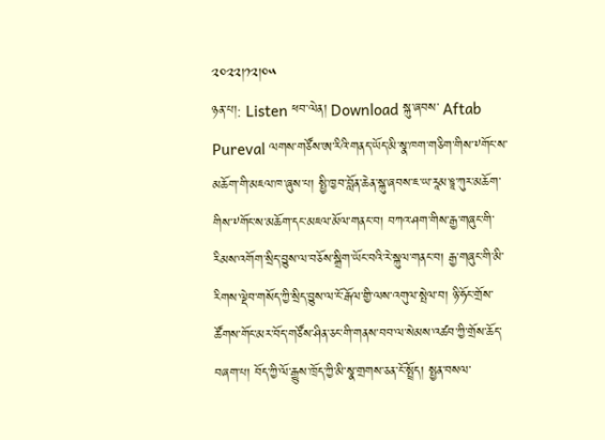༢༠༢༢།༡༢།༠༥
ཉན་པ།: Listen ཕབ་ལེན། Download སྐུ་ཞབས་ Aftab Pureval ལགས་གཙོས་ཨ་རིའི་གནད་ཡོད་མི་སྣ་ཁག་གཅིག་གིས་༸གོང་ས་མཆོག་གི་མཇལ་ཁ་ཞུས་པ། སྤྱི་ཁྱབ་བློན་ཆེན་སྐུ་ཞབས་ཇ་ཡ་རཱམ་ཋཱ་ཀུར་མཆོག་གིས་༸གོང་ས་མཆོག་དང་མཇལ་མོལ་གནང་བ། བཀའ་ཤག་གིས་རྒྱ་གཞུང་གི་རིམས་འགོག་སྲིད་བྱུས་ལ་བཅོས་སྒྲིག་ཡོང་བའི་རེ་སྐུལ་གནང་བ། རྒྱ་གཞུང་གི་མི་རིགས་ལྡེབ་གསོད་ཀྱི་སྲིད་བྱུས་ལ་ངོ་རྒོལ་གྱི་ལས་འགུལ་སྤེལ་བ། ཉི་ཧོང་གྲོས་ཚོགས་གོང་མར་བོད་གཙོས་ཤིན་ཅང་གི་གནས་བབ་ལ་སེམས་འཚབ་ཀྱི་གྲོས་ཆོད་བཞག་པ། བོད་ཀྱི་ལོ་རྒྱུས་ཁྲོད་ཀྱི་མི་སྣ་གྲགས་ཅན་ངོ་སྤྲོད། སྤྱན་བསལ་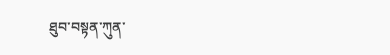ཐུབ་བསྟན་ཀུན་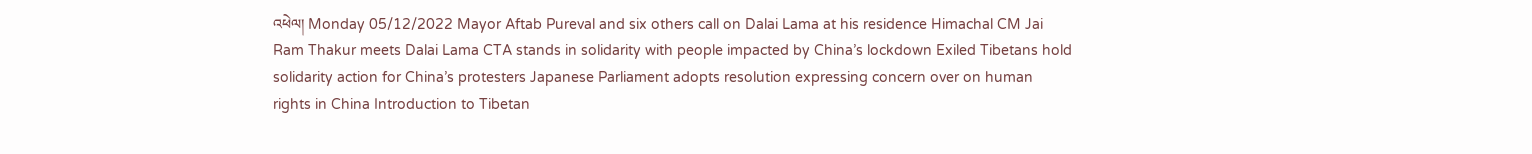འཕེལ། Monday 05/12/2022 Mayor Aftab Pureval and six others call on Dalai Lama at his residence Himachal CM Jai Ram Thakur meets Dalai Lama CTA stands in solidarity with people impacted by China’s lockdown Exiled Tibetans hold solidarity action for China’s protesters Japanese Parliament adopts resolution expressing concern over on human rights in China Introduction to Tibetan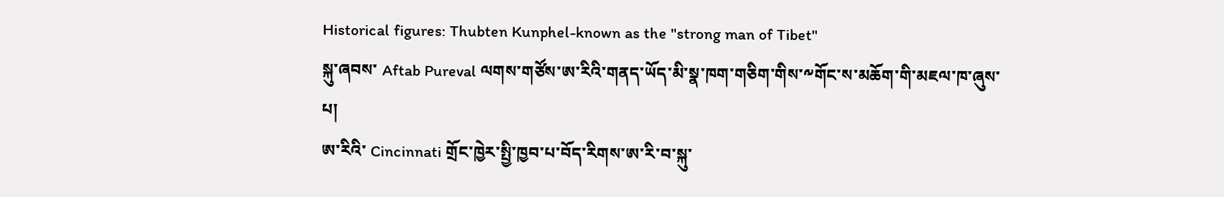Historical figures: Thubten Kunphel-known as the "strong man of Tibet"
སྐུ་ཞབས་ Aftab Pureval ལགས་གཙོས་ཨ་རིའི་གནད་ཡོད་མི་སྣ་ཁག་གཅིག་གིས་༸གོང་ས་མཆོག་གི་མཇལ་ཁ་ཞུས་པ།
ཨ་རིའི་ Cincinnati གྲོང་ཁྱེར་སྤྱི་ཁྱབ་པ་བོད་རིགས་ཨ་རི་བ་སྐུ་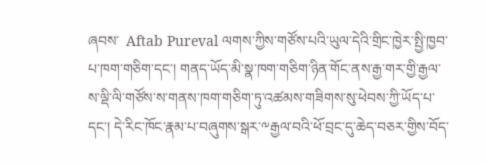ཞབས་  Aftab Pureval ལགས་ཀྱིས་གཙོས་པའི་ཡུལ་དེའི་གྲིང་ཁྱེར་སྤྱི་ཁྱབ་པ་ཁག་གཅིག་དང་། གནད་ཡོད་མི་སྣ་ཁག་གཅིག་ཉིན་གོང་ནས་རྒྱ་གར་གྱི་རྒྱལ་ས་ལྡི་ལི་གཙོས་ས་གནས་ཁག་གཅིག་ཏུ་འཚམས་གཟིགས་སུ་ཕེབས་ཀྱི་ཡོད་པ་དང་། དེ་རིང་ཁོང་རྣམ་པ་བཞུགས་སྒར་༸རྒྱལ་བའི་ཕོ་བྲང་དུ་ཆེད་བཅར་གྱིས་བོད་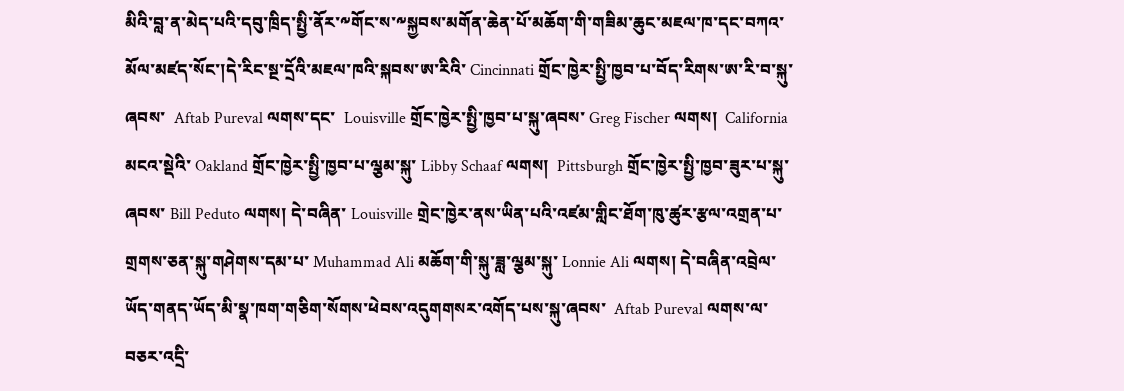མིའི་བླ་ན་མེད་པའི་དབུ་ཁྲིད་སྤྱི་ནོར་༸གོང་ས་༸སྐྱབས་མགོན་ཆེན་པོ་མཆོག་གི་གཟིམ་ཆུང་མཇལ་ཁ་དང་བཀའ་མོལ་མཛད་སོང་།དེ་རིང་སྔ་དྲོའི་མཇལ་ཁའི་སྐབས་ཨ་རིའི་ Cincinnati གྲོང་ཁྱེར་སྤྱི་ཁྱབ་པ་བོད་རིགས་ཨ་རི་བ་སྐུ་ཞབས་  Aftab Pureval ལགས་དང་  Louisville གྲོང་ཁྱེར་སྤྱི་ཁྱབ་པ་སྐུ་ཞབས་ Greg Fischer ལགས།  California མངའ་སྡེའི་ Oakland གྲོང་ཁྱེར་སྤྱི་ཁྱབ་པ་ལྕམ་སྐུ་ Libby Schaaf ལགས།  Pittsburgh གྲོང་ཁྱེར་སྤྱི་ཁྱབ་ཟུར་པ་སྐུ་ཞབས་ Bill Peduto ལགས། དེ་བཞིན་ Louisville གྲེང་ཁྱེར་ནས་ཡིན་པའི་འཛམ་གླིང་ཐོག་ཁུ་ཚུར་རྩལ་འགྲན་པ་གྲགས་ཅན་སྐུ་གཤེགས་དམ་པ་ Muhammad Ali མཆོག་གི་སྐུ་ཟླ་ལྕམ་སྐུ་ Lonnie Ali ལགས། དེ་བཞིན་འབྲེལ་ཡོད་གནད་ཡོད་མི་སྣ་ཁག་གཅིག་སོགས་ཕེབས་འདུགགསར་འགོད་པས་སྐུ་ཞབས་  Aftab Pureval ལགས་ལ་བཅར་འདྲི་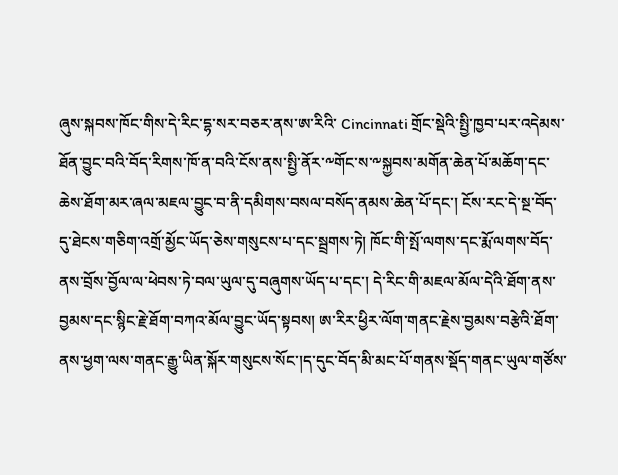ཞུས་སྐབས་ཁོང་གིས་དེ་རིང་དྷ་སར་བཅར་ནས་ཨ་རིའི་ Cincinnati གྲོང་སྡེའི་སྤྱི་ཁྱབ་པར་འདེམས་ཐོན་བྱུང་བའི་བོད་རིགས་ཁོ་ན་བའི་ངོས་ནས་སྤྱི་ནོར་༸གོང་ས་༸སྐྱབས་མགོན་ཆེན་པོ་མཆོག་དང་ཆེས་ཐོག་མར་ཞལ་མཇལ་བྱུང་བ་ནི་དམིགས་བསལ་བསོད་ནམས་ཆེན་པོ་དང་། ངོས་རང་དེ་སྔ་བོད་དུ་ཐེངས་གཅིག་འགྲོ་མྱོང་ཡོད་ཅེས་གསུངས་པ་དང་སྦྲགས་ཏེ། ཁོང་གི་སྤོ་ལགས་དང་རྨོ་ལགས་བོད་ནས་བྲོས་བྱོལ་ལ་ཕེབས་ཏེ་བལ་ཡུལ་དུ་བཞུགས་ཡོད་པ་དང་། དེ་རིང་གི་མཇལ་མོལ་དེའི་ཐོག་ནས་བྱམས་དང་སྙིང་རྗེ་ཐོག་བཀའ་མོལ་བྱུང་ཡོད་སྟབས། ཨ་རིར་ཕྱིར་ལོག་གནང་རྗེས་བྱམས་བརྩེའི་ཐོག་ནས་ཕྱག་ལས་གནང་རྒྱུ་ཡིན་སྐོར་གསུངས་སོང་།ད་དུང་བོད་མི་མང་པོ་གནས་སྡོད་གནང་ཡུལ་གཙོས་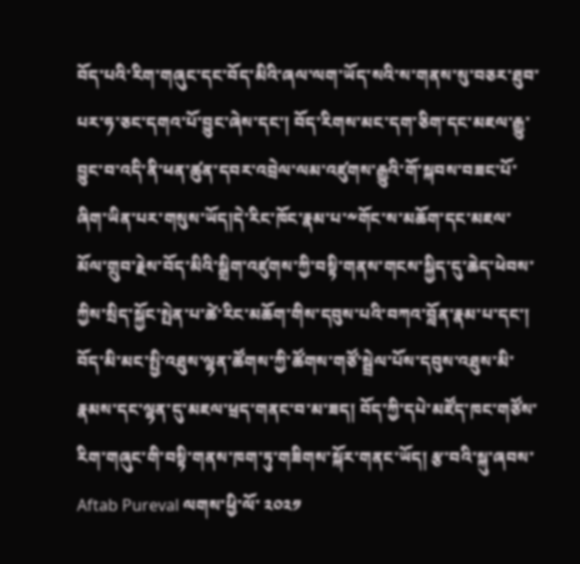བོད་པའི་རིག་གཞུང་དང་བོད་མིའི་ཞལ་ལག་ཡོད་སའི་ས་གནས་སུ་བཅར་ཐུབ་པར་ཧ་ཅང་དགའ་པོ་བྱུང་ཞེས་དང་། བོད་རིགས་མང་དག་ཅིག་དང་མཇལ་རྒྱུ་བྱུང་བ་འདི་ནི་ཕན་ཚུན་དབར་འབྲེལ་ལམ་འཛུགས་རྒྱུའི་གོ་སྐབས་བཟང་པོ་ཞིག་ཡིན་པར་གསུས་ཡོད།དེ་རིང་ཁོང་རྣམ་པ་༸གོང་ས་མཆོག་དང་མཇལ་མོལ་གྲུབ་རྗེས་བོད་མིའི་སྒྲིག་འཛུགས་ཀྱི་བསྟི་གནས་གངས་སྐྱིད་དུ་ཆེད་ཕེབས་ཀྱིས་སྲིད་སྐྱོང་སྤེན་པ་ཚེ་རིང་མཆོག་གིས་དབུས་པའི་བཀའ་བློན་རྣམ་པ་དང་། བོད་མི་མང་སྤྱི་འཐུས་ལྷན་ཚོགས་ཀྱི་ཚོགས་གཙོ་སྦྲེལ་པོས་དབུས་འཐུས་མི་རྣམས་དང་ལྷན་དུ་མཇལ་ཕྲད་གནང་བ་མ་ཟད། བོད་ཀྱི་དཔེ་མཛོད་ཁང་གཙོས་རིག་གཞུང་གི་བསྟི་གནས་ཁག་ཏུ་གཟིགས་སྐོར་གནང་ཡོད། རྩ་བའི་སྐུ་ཞབས་  Aftab Pureval ལགས་ཕྱི་ལོ་ ༢༠༢༡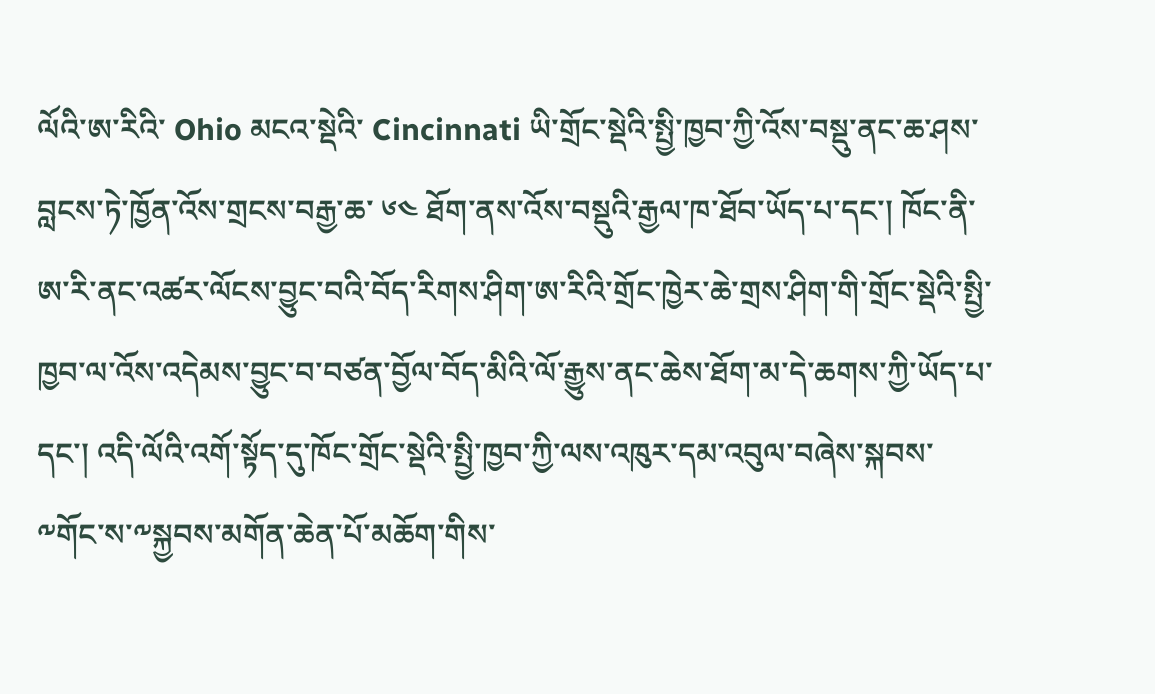ལོའི་ཨ་རིའི་ Ohio མངའ་སྡེའི་ Cincinnati ཡི་གྲོང་སྡེའི་སྤྱི་ཁྱབ་ཀྱི་འོས་བསྡུ་ནང་ཆ་ཤས་བླངས་ཏེ་ཁྱོན་འོས་གྲངས་བརྒྱ་ཆ་ ༦༤ ཐོག་ནས་འོས་བསྡུའི་རྒྱལ་ཁ་ཐོབ་ཡོད་པ་དང་། ཁོང་ནི་ཨ་རི་ནང་འཚར་ལོངས་བྱུང་བའི་བོད་རིགས་ཤིག་ཨ་རིའི་གྲོང་ཁྱེར་ཆེ་གྲས་ཤིག་གི་གྲོང་སྡེའི་སྤྱི་ཁྱབ་ལ་འོས་འདེམས་བྱུང་བ་བཙན་བྱོལ་བོད་མིའི་ལོ་རྒྱུས་ནང་ཆེས་ཐོག་མ་དེ་ཆགས་ཀྱི་ཡོད་པ་དང་། འདི་ལོའི་འགོ་སྟོད་དུ་ཁོང་གྲོང་སྡེའི་སྤྱི་ཁྱབ་ཀྱི་ལས་འཁུར་དམ་འབུལ་བཞེས་སྐབས་༸གོང་ས་༸སྐྱབས་མགོན་ཆེན་པོ་མཆོག་གིས་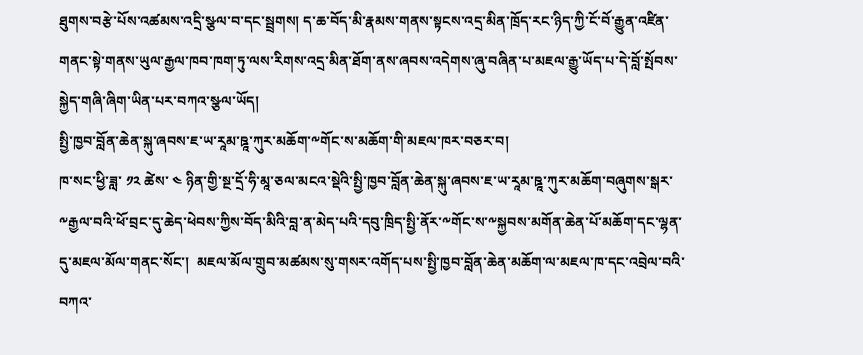ཐུགས་བརྩེ་པོས་འཚམས་འདྲི་སྩལ་བ་དང་སྦྲགས། ད་ཆ་བོད་མི་རྣམས་གནས་སྟངས་འདྲ་མིན་ཁྲོད་རང་ཉིད་ཀྱི་ངོ་བོ་རྒྱུན་འཛིན་གནང་སྟེ་གནས་ཡུལ་རྒྱལ་ཁབ་ཁག་ཏུ་ལས་རིགས་འདྲ་མིན་ཐོག་ནས་ཞབས་འདེགས་ཞུ་བཞིན་པ་མཇལ་རྒྱུ་ཡོད་པ་དེ་བློ་སྤོབས་སྐྱེད་གཞི་ཞིག་ཡིན་པར་བཀའ་སྩལ་ཡོད།
སྤྱི་ཁྱབ་བློན་ཆེན་སྐུ་ཞབས་ཇ་ཡ་རཱམ་ཋཱ་ཀུར་མཆོག་༸གོང་ས་མཆོག་གི་མཇལ་ཁར་བཅར་བ།
ཁ་སང་ཕྱི་ཟླ་ ༡༢ ཚེས་ ༤ ཉིན་གྱི་སྔ་དྲོ་ཧི་མཱ་ཅལ་མངའ་སྡེའི་སྤྱི་ཁྱབ་བློན་ཆེན་སྐུ་ཞབས་ཇ་ཡ་རཱམ་ཋཱ་ཀུར་མཆོག་བཞུགས་སྒར་༸རྒྱལ་བའི་ཕོ་བྲང་དུ་ཆེད་ཕེབས་ཀྱིས་བོད་མིའི་བླ་ན་མེད་པའི་དབུ་ཁྲིད་སྤྱི་ནོར་༸གོང་ས་༸སྐྱབས་མགོན་ཆེན་པོ་མཆོག་དང་ལྷན་དུ་མཇལ་མོལ་གནང་སོང་།  མཇལ་མོལ་གྲུབ་མཚམས་སུ་གསར་འགོད་པས་སྤྱི་ཁྱབ་བློན་ཆེན་མཆོག་ལ་མཇལ་ཁ་དང་འབྲེལ་བའི་བཀའ་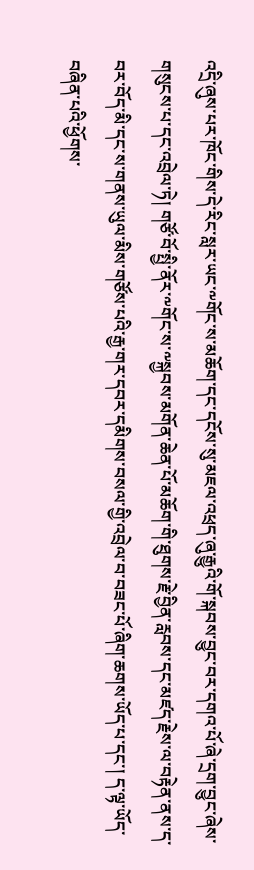འདྲི་ཞུས་པར་ཁོང་གིས་དེ་རིང་སླར་ཡང་༸གོང་ས་མཆོག་དང་དངོས་སུ་མཇལ་འཕྲད་ཞུ་རྒྱུའི་གོ་སྐབས་བྱུང་བར་དགའ་པོ་ཞེ་དྲག་བྱུང་ཞེས་གསུངས་པ་དང་འབྲེལ་ཏེ། གཙོ་བོ་སྤྱི་ནོར་༸གོང་ས་༸སྐྱབས་མགོན་ཆེན་པོ་མཆོག་གི་ཐུགས་རྗེ་བྱིན་རླབས་དང་མཛད་རྗེས་ལ་བརྟེན་ནས་ད་བར་བོད་མི་དང་ས་གནས་ཡུལ་མིས་གཙོས་པའི་རྒྱ་གར་དབར་དམིགས་བསལ་གྱི་འབྲེལ་བ་བཟང་པོ་ཞིག་ཆགས་ཡོད་པ་དང་། ད་ལྟ་ཡོད་བཞིན་པའི་ཕྱོགས་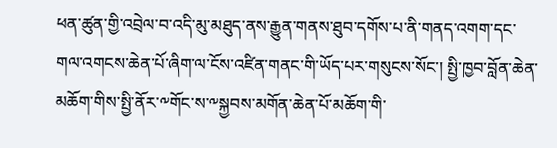ཕན་ཚུན་གྱི་འབྲེལ་བ་འདི་མུ་མཐུད་ནས་རྒྱུན་གནས་ཐུབ་དགོས་པ་ནི་གནད་འགག་དང་གལ་འགངས་ཆེན་པོ་ཞིག་ལ་ངོས་འཛིན་གནང་གི་ཡོད་པར་གསུངས་སོང་། སྤྱི་ཁྱབ་བློན་ཆེན་མཆོག་གིས་སྤྱི་ནོར་༸གོང་ས་༸སྐྱབས་མགོན་ཆེན་པོ་མཆོག་གི་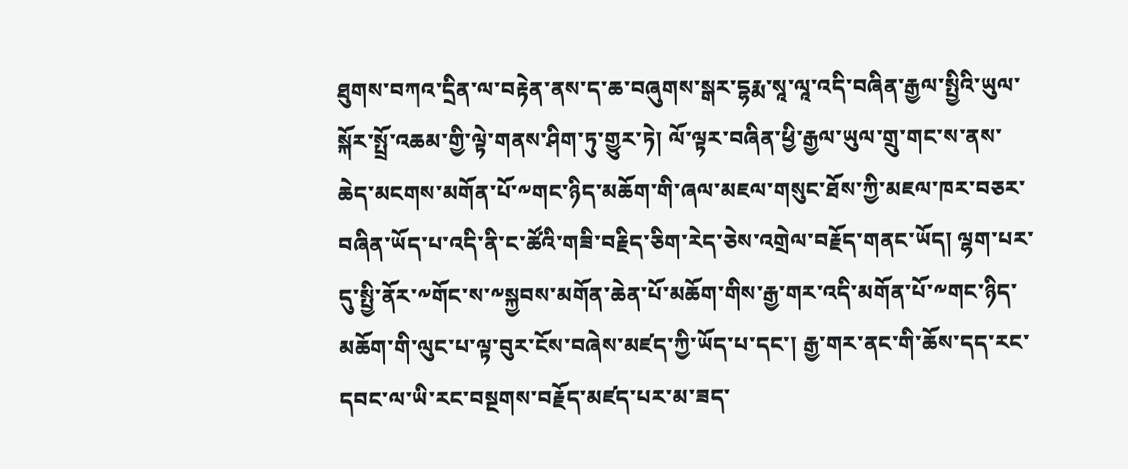ཐུགས་བཀའ་དྲིན་ལ་བརྟེན་ནས་ད་ཆ་བཞུགས་སྒར་དྷརྨ་སཱ་ལཱ་འདི་བཞིན་རྒྱལ་སྤྱིའི་ཡུལ་སྐོར་སྤྲོ་འཆམ་གྱི་ལྟེ་གནས་ཤིག་ཏུ་གྱུར་ཏེ། ལོ་ལྟར་བཞིན་ཕྱི་རྒྱལ་ཡུལ་གྲུ་གང་ས་ནས་ཆེད་མངགས་མགོན་པོ་༸གང་ཉིད་མཆོག་གི་ཞལ་མཇལ་གསུང་ཐོས་ཀྱི་མཇལ་ཁར་བཅར་བཞིན་ཡོད་པ་འདི་ནི་ང་ཚོའི་གཟི་བརྗིད་ཅིག་རེད་ཅེས་འགྲེལ་བརྗོད་གནང་ཡོད། ལྷག་པར་དུ་སྤྱི་ནོར་༸གོང་ས་༸སྐྱབས་མགོན་ཆེན་པོ་མཆོག་གིས་རྒྱ་གར་འདི་མགོན་པོ་༸གང་ཉིད་མཆོག་གི་ལུང་པ་ལྟ་བུར་ངོས་བཞེས་མཛད་ཀྱི་ཡོད་པ་དང་། རྒྱ་གར་ནང་གི་ཆོས་དད་རང་དབང་ལ་ཡི་རང་བསྔགས་བརྗོད་མཛད་པར་མ་ཟད་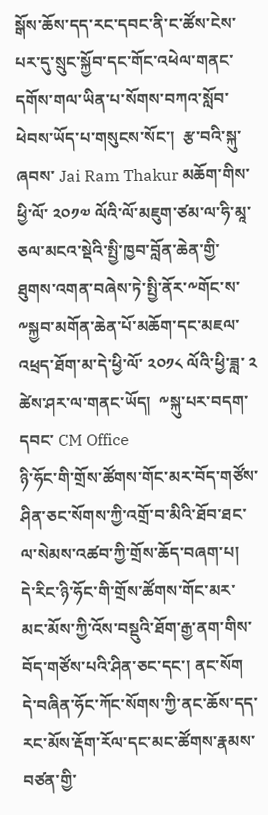སྒོས་ཆོས་དད་རང་དབང་ནི་ང་ཚོས་ངེས་པར་དུ་སྲུང་སྐྱོབ་དང་གོང་འཕེལ་གནང་དགོས་གལ་ཡིན་པ་སོགས་བཀའ་སློབ་ཕེབས་ཡོད་པ་གསུངས་སོང་།  རྩ་བའི་སྐུ་ཞབས་ Jai Ram Thakur མཆོག་གིས་ཕྱི་ལོ་ ༢༠༡༧ ལོའི་ལོ་མཇུག་ཙམ་ལ་ཧི་མཱ་ཅལ་མངའ་སྡེའི་སྤྱི་ཁྱབ་བློན་ཆེན་གྱི་ཐུགས་འགན་བཞེས་ཏེ་སྤྱི་ནོར་༸གོང་ས་༸སྐྱབ་མགོན་ཆེན་པོ་མཆོག་དང་མཇལ་འཕྲད་ཐོག་མ་དེ་ཕྱི་ལོ་ ༢༠༡༨ ལོའི་ཕྱི་ཟླ་ ༢ ཚེས་ཤར་ལ་གནང་ཡོད།  ༸སྐུ་པར་བདག་དབང་ CM Office
ཉི་ཧོང་གི་གྲོས་ཚོགས་གོང་མར་བོད་གཙོས་ཤིན་ཅང་སོགས་ཀྱི་འགྲོ་བ་མིའི་ཐོབ་ཐང་ལ་སེམས་འཚབ་ཀྱི་གྲོས་ཆོད་བཞག་པ།
དེ་རིང་ཉི་ཧོང་གི་གྲོས་ཚོགས་གོང་མར་མང་མོས་ཀྱི་འོས་བསྡུའི་ཐོག་རྒྱ་ནག་གིས་བོད་གཙོས་པའི་ཤིན་ཅང་དང་། ནང་སོག དེ་བཞིན་ཧོང་ཀོང་སོགས་ཀྱི་ནང་ཆོས་དད་རང་མོས་རྡོག་རོལ་དང་མང་ཚོགས་རྣམས་བཙན་གྱི་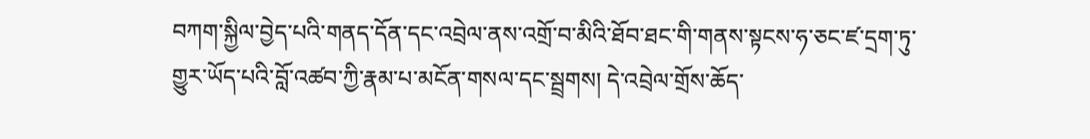བཀག་སྐྱིལ་བྱེད་པའི་གནད་དོན་དང་འབྲེལ་ནས་འགྲོ་བ་མིའི་ཐོབ་ཐང་གི་གནས་སྟངས་ཧ་ཅང་ཛ་དྲག་ཏུ་གྱུར་ཡོད་པའི་བློ་འཚབ་ཀྱི་རྣམ་པ་མངོན་གསལ་དང་སྦྲགས། དེ་འབྲེལ་གྲོས་ཆོད་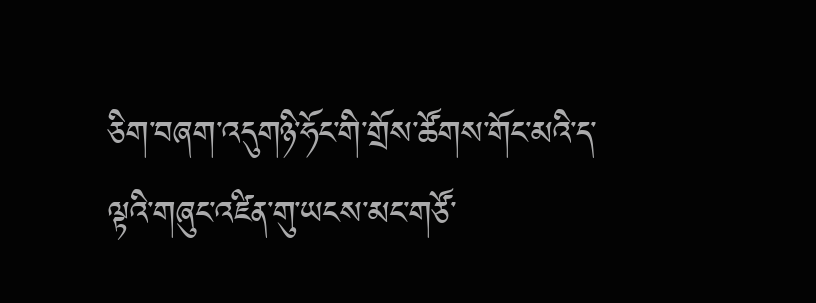ཅིག་བཞག་འདུགཉི་ཧོང་གི་གྲོས་ཚོགས་གོང་མའི་ད་ལྟའི་གཞུང་འཛིན་གུ་ཡངས་མང་གཙོ་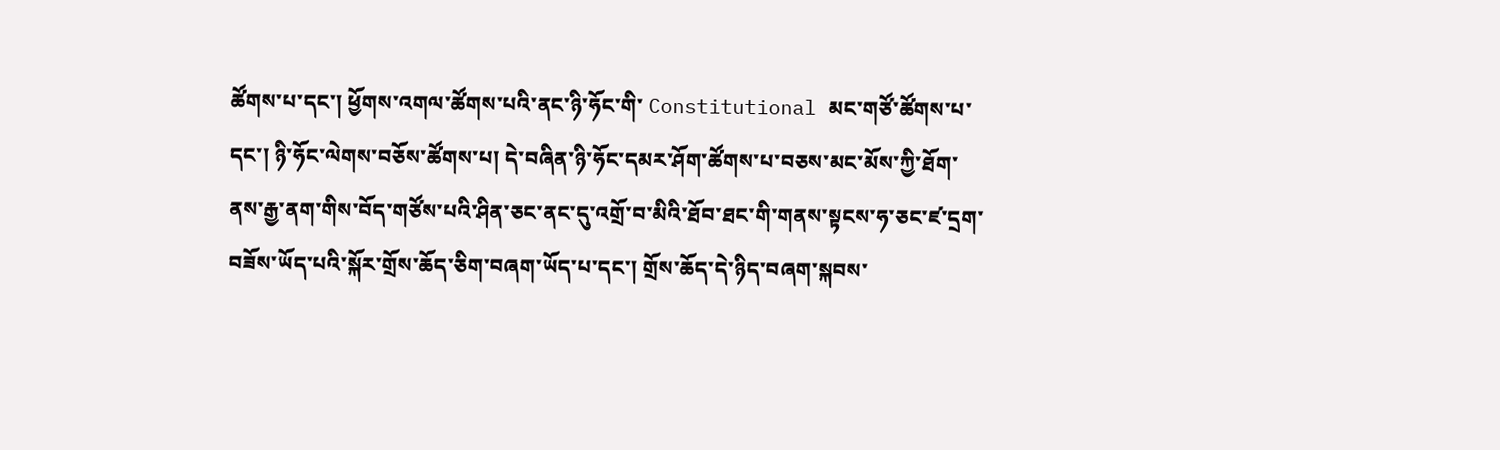ཚོགས་པ་དང་། ཕྱོགས་འགལ་ཚོགས་པའི་ནང་ཉི་ཧོང་གི་ Constitutional མང་གཙོ་ཚོགས་པ་དང་། ཉི་ཧོང་ལེགས་བཅོས་ཚོགས་པ། དེ་བཞིན་ཉི་ཧོང་དམར་ཤོག་ཚོགས་པ་བཅས་མང་མོས་ཀྱི་ཐོག་ནས་རྒྱ་ནག་གིས་བོད་གཙོས་པའི་ཤིན་ཅང་ནང་དུ་འགྲོ་བ་མིའི་ཐོབ་ཐང་གི་གནས་སྟངས་ཧ་ཅང་ཛ་དྲག་བཟོས་ཡོད་པའི་སྐོར་གྲོས་ཆོད་ཅིག་བཞག་ཡོད་པ་དང་། གྲོས་ཆོད་དེ་ཉིད་བཞག་སྐབས་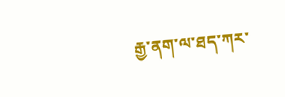རྒྱ་ནག་ལ་ཐད་ཀར་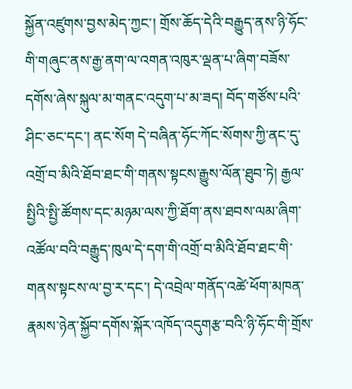སྐྱོན་འཛུགས་བྱས་མེད་ཀྱང་། གྲོས་ཆོད་དེའི་བརྒྱུད་ནས་ཉི་ཧོང་གི་གཞུང་ནས་རྒྱ་ནག་ལ་འགན་འཁུར་ལྡན་པ་ཞིག་བཟོས་དགོས་ཞེས་སྐུལ་མ་གནང་འདུག་པ་མ་ཟད། བོད་གཙོས་པའི་ཤིང་ཅང་དང་། ནང་སོག དེ་བཞིན་ཧོང་ཀོང་སོགས་ཀྱི་ནང་དུ་འགྲོ་བ་མིའི་ཐོབ་ཐང་གི་གནས་སྟངས་རྒྱུས་ལོན་ཐུབ་ཏེ། རྒྱལ་སྤྱིའི་སྤྱི་ཚོགས་དང་མཉམ་ལས་ཀྱི་ཐོག་ནས་ཐབས་ལམ་ཞིག་འཚོལ་བའི་བརྒྱུད་ཁུལ་དེ་དག་གི་འགྲོ་བ་མིའི་ཐོབ་ཐང་གི་གནས་སྟངས་ལ་བྱ་ར་དང་། དེ་འབྲེལ་གནོད་འཚེ་ཕོག་མཁན་རྣམས་ཉེན་སྐྱོབ་དགོས་སྐོར་འཁོད་འདུགརྩ་བའི་ཉི་ཧོང་གི་གྲོས་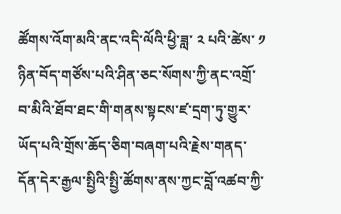ཚོགས་འོག་མའི་ནང་འདི་ལོའི་ཕྱི་ཟླ་ ༢ པའི་ཚེས་ ༡ ཉིན་བོད་གཙོས་པའི་ཤིན་ཅང་སོགས་ཀྱི་ནང་འགྲོ་བ་མིའི་ཐོབ་ཐང་གི་གནས་སྟངས་ཛ་དྲག་ཏུ་གྱུར་ཡོད་པའི་གྲོས་ཆོད་ཅིག་བཞག་པའི་རྗེས་གནད་དོན་དེར་རྒྱལ་སྤྱིའི་སྤྱི་ཚོགས་ནས་ཀྱང་བློ་འཚབ་ཀྱི་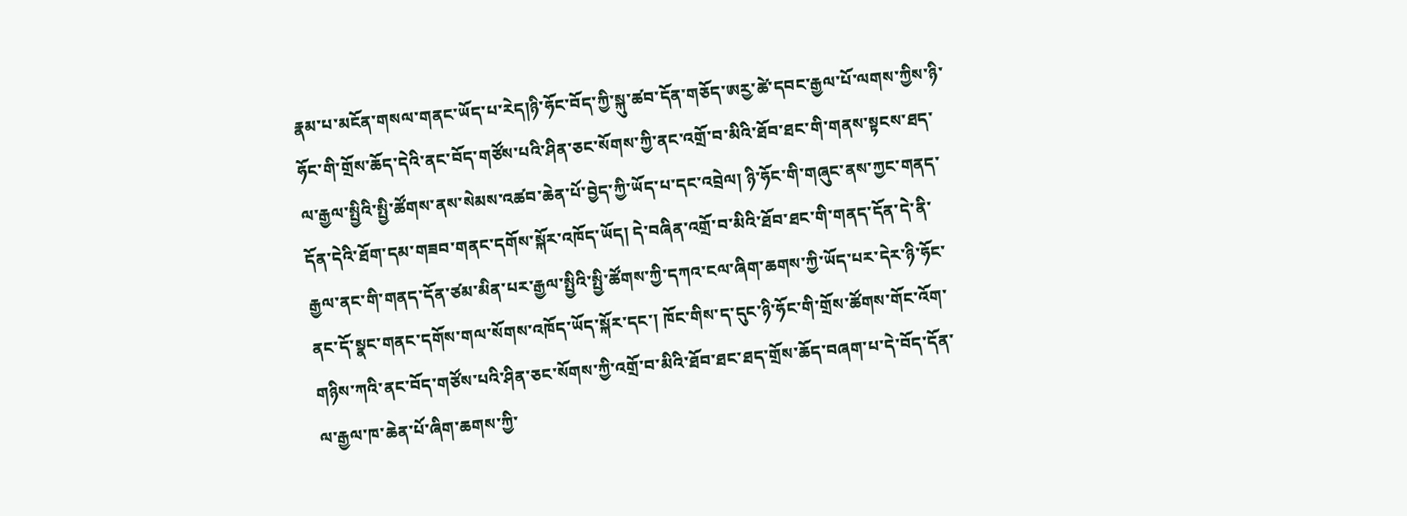རྣམ་པ་མངོན་གསལ་གནང་ཡོད་པ་རེད།ཉི་ཧོང་བོད་ཀྱི་སྐུ་ཚབ་དོན་གཅོད་ཨརྱ་ཚེ་དབང་རྒྱལ་པོ་ལགས་ཀྱིས་ཉི་ཧོང་གི་གྲོས་ཆོད་དེའི་ནང་བོད་གཙོས་པའི་ཤིན་ཅང་སོགས་ཀྱི་ནང་འགྲོ་བ་མིའི་ཐོབ་ཐང་གི་གནས་སྟངས་ཐད་ལ་རྒྱལ་སྤྱིའི་སྤྱི་ཚོགས་ནས་སེམས་འཚབ་ཆེན་པོ་བྱེད་ཀྱི་ཡོད་པ་དང་འབྲེལ། ཉི་ཧོང་གི་གཞུང་ནས་ཀྱང་གནད་དོན་དེའི་ཐོག་དམ་གཟབ་གནང་དགོས་སྐོར་འཁོད་ཡོད། དེ་བཞིན་འགྲོ་བ་མིའི་ཐོབ་ཐང་གི་གནད་དོན་དེ་ནི་རྒྱལ་ནང་གི་གནད་དོན་ཙམ་མིན་པར་རྒྱལ་སྤྱིའི་སྤྱི་ཚོགས་ཀྱི་དཀའ་ངལ་ཞིག་ཆགས་ཀྱི་ཡོད་པར་དེར་ཉི་ཧོང་ནང་དོ་སྣང་གནང་དགོས་གལ་སོགས་འཁོད་ཡོད་སྐོར་དང་། ཁོང་གིས་ད་དུང་ཉི་ཧོང་གི་གྲོས་ཚོགས་གོང་འོག་གཉིས་ཀའི་ནང་བོད་གཙོས་པའི་ཤིན་ཅང་སོགས་ཀྱི་འགྲོ་བ་མིའི་ཐོབ་ཐང་ཐད་གྲོས་ཆོད་བཞག་པ་དེ་བོད་དོན་ལ་རྒྱལ་ཁ་ཆེན་པོ་ཞིག་ཆགས་ཀྱི་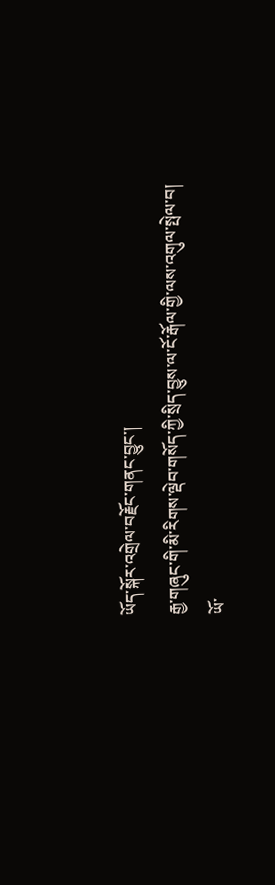ཡོད་སྐོར་འགྲེལ་བརྗོང་གནང་བྱུང་།
རྒྱ་གཞུང་གི་མི་རིགས་ལྡེབ་གསོད་ཀྱི་སྲིད་བྱུས་ལ་ངོ་རྒོལ་གྱི་ལས་འགུལ་སྤེལ་བ།
ཡོ་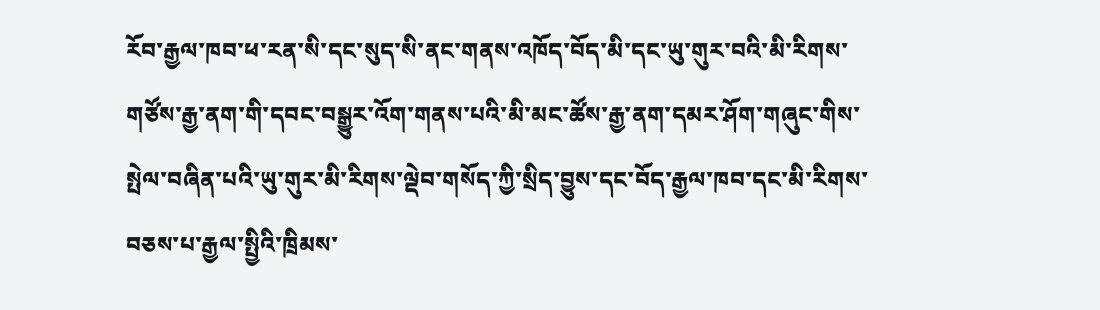རོབ་རྒྱལ་ཁབ་ཕ་རན་སི་དང་སུད་སི་ནང་གནས་འཁོད་བོད་མི་དང་ཡུ་གུར་བའི་མི་རིགས་གཙོས་རྒྱ་ནག་གི་དབང་བསྒྱུར་འོག་གནས་པའི་མི་མང་ཚོས་རྒྱ་ནག་དམར་ཤོག་གཞུང་གིས་སྤེལ་བཞིན་པའི་ཡུ་གུར་མི་རིགས་ལྡེབ་གསོད་ཀྱི་སྲིད་བྱུས་དང་བོད་རྒྱལ་ཁབ་དང་མི་རིགས་བཅས་པ་རྒྱལ་སྤྱིའི་ཁྲིམས་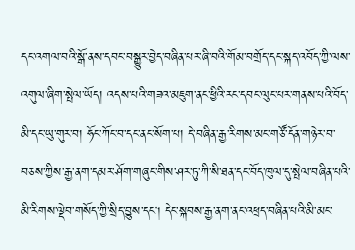དང་འགལ་བའི་སྒོ་ནས་དབང་བསྒྱུར་བྱེད་བཞིན་པར་ཞི་བའི་གོམ་བགྲོད་དང་སྐད་འབོད་ཀྱི་ལས་འགུལ་ཞིག་སྤེལ་ཡོད། འདས་པའི་གཟའ་མཇུག་ནང་ཕྱིའི་རང་དབང་ལུང་པར་གནས་པའི་བོད་མི་དང་ཡུ་གུར་བ། ཧོང་ཀོང་བ་དང་ནང་སོག་པ། དེ་བཞིན་རྒྱ་རིགས་མང་གཙོ་དོན་གཉེར་བ་བཅས་ཀྱིས་རྒྱ་ནག་དམར་ཤོག་གཞུང་གིས་ཤར་ཏུ་ཀི་སི་ཐན་དང་བོད་ཁུལ་དུ་སྤེལ་བཞིན་པའི་མི་རིགས་ལྡེབ་གསོད་ཀྱི་སྲིད་བྱུས་དང། དེང་སྐབས་རྒྱ་ནག་ནང་འཕྲད་བཞིན་པའི་མི་མང་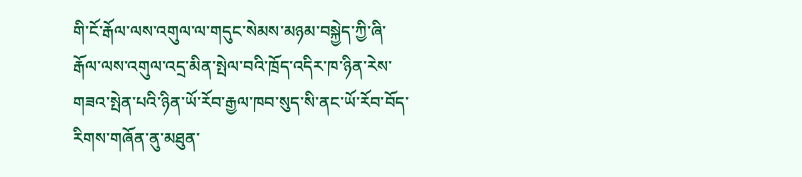གི་ངོ་རྒོལ་ལས་འགུལ་ལ་གདུང་སེམས་མཉམ་བསྐྱེད་ཀྱི་ཞི་རྒོལ་ལས་འགུལ་འདྲ་མིན་སྤེལ་བའི་ཁྲོད་འདིར་ཁ་ཉིན་རེས་གཟའ་སྤེན་པའི་ཉིན་ཡོ་རོབ་རྒྱལ་ཁབ་སུད་སི་ནང་ཡོ་རོབ་བོད་རིགས་གཞོན་ནུ་མཐུན་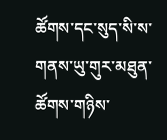ཚོགས་དང་སུད་སི་ས་གནས་ཡུ་གུར་མཐུན་ཚོགས་གཉིས་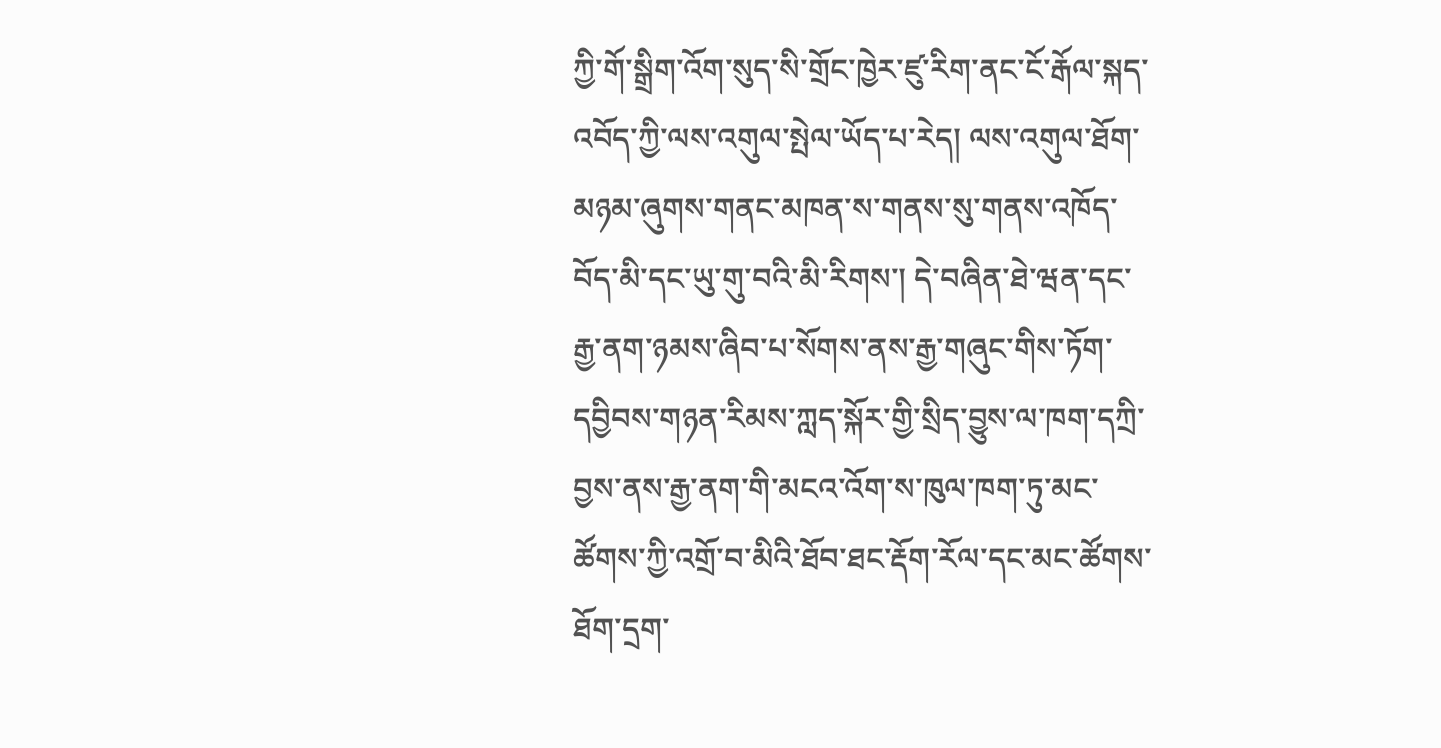ཀྱི་གོ་སྒྲིག་འོག་སུད་སི་གྲོང་ཁྱེར་ཛུ་རིག་ནང་ངོ་རྒོལ་སྐད་འབོད་ཀྱི་ལས་འགུལ་སྤེལ་ཡོད་པ་རེད། ལས་འགུལ་ཐོག་མཉམ་ཞུགས་གནང་མཁན་ས་གནས་སུ་གནས་འཁོད་བོད་མི་དང་ཡུ་གུ་བའི་མི་རིགས་། དེ་བཞིན་ཐེ་ཝན་དང་རྒྱ་ནག་ཉམས་ཞིབ་པ་སོགས་ནས་རྒྱ་གཞུང་གིས་ཏོག་དབྱིབས་གཉན་རིམས་ཀླད་སྐོར་གྱི་སྲིད་བྱུས་ལ་ཁག་དཀྲི་བྱས་ནས་རྒྱ་ནག་གི་མངའ་འོག་ས་ཁུལ་ཁག་ཏུ་མང་ཚོགས་ཀྱི་འགྲོ་བ་མིའི་ཐོབ་ཐང་རྡོག་རོལ་དང་མང་ཚོགས་ཐོག་དྲག་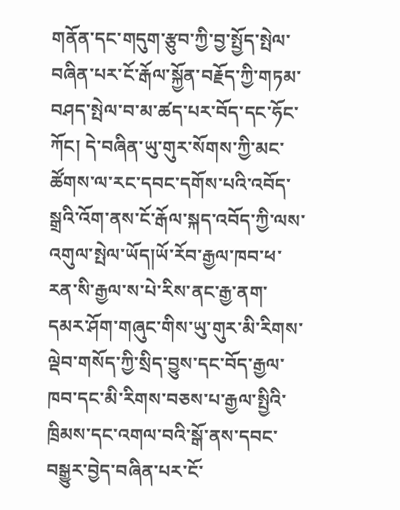གནོན་དང་གདུག་རྩུབ་ཀྱི་བྱ་སྤྱོད་སྤེལ་བཞིན་པར་ངོ་རྒོལ་སྐྱོན་བརྗོད་ཀྱི་གཏམ་བཤད་སྤེལ་བ་མ་ཚད་པར་བོད་དང་ཧོང་ཀོང། དེ་བཞིན་ཡུ་གུར་སོགས་ཀྱི་མང་ཚོགས་ལ་རང་དབང་དགོས་པའི་འབོད་སྒྲའི་འོག་ནས་ངོ་རྒོལ་སྐད་འབོད་ཀྱི་ལས་འགུལ་སྤེལ་ཡོད།ཡོ་རོབ་རྒྱལ་ཁབ་ཕ་རན་སི་རྒྱལ་ས་པེ་རིས་ནང་རྒྱ་ནག་དམར་ཤོག་གཞུང་གིས་ཡུ་གུར་མི་རིགས་ལྡེབ་གསོད་ཀྱི་སྲིད་བྱུས་དང་བོད་རྒྱལ་ཁབ་དང་མི་རིགས་བཅས་པ་རྒྱལ་སྤྱིའི་ཁྲིམས་དང་འགལ་བའི་སྒོ་ནས་དབང་བསྒྱུར་བྱེད་བཞིན་པར་ངོ་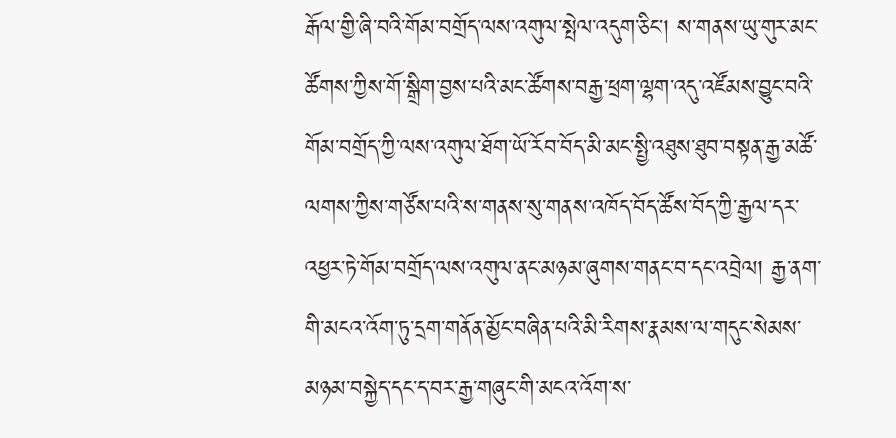རྒོལ་གྱི་ཞི་བའི་གོམ་བགྲོད་ལས་འགུལ་སྤེལ་འདུག་ཅིང། ས་གནས་ཡུ་གུར་མང་ཚོགས་ཀྱིས་གོ་སྒྲིག་བྱས་པའི་མང་ཚོགས་བརྒྱ་ཕྲག་ལྷག་འདུ་འཛོམས་བྱུང་བའི་གོམ་བགྲོད་ཀྱི་ལས་འགུལ་ཐོག་ཡོ་རོབ་བོད་མི་མང་སྤྱི་འཐུས་ཐུབ་བསྟན་རྒྱ་མཚོ་ལགས་ཀྱིས་གཙོས་པའི་ས་གནས་སུ་གནས་འཁོད་བོད་ཚོས་བོད་ཀྱི་རྒྱལ་དར་འཕྱར་ཏེ་གོམ་བགྲོད་ལས་འགུལ་ནང་མཉམ་ཞུགས་གནང་བ་དང་འབྲེལ། རྒྱ་ནག་གི་མངའ་འོག་ཏུ་དྲག་གནོན་མྱོང་བཞིན་པའི་མི་རིགས་རྣམས་ལ་གདུང་སེམས་མཉམ་བསྐྱེད་དང་ད་བར་རྒྱ་གཞུང་གི་མངའ་འོག་ས་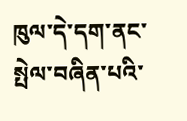ཁུལ་དེ་དག་ནང་སྤེལ་བཞིན་པའི་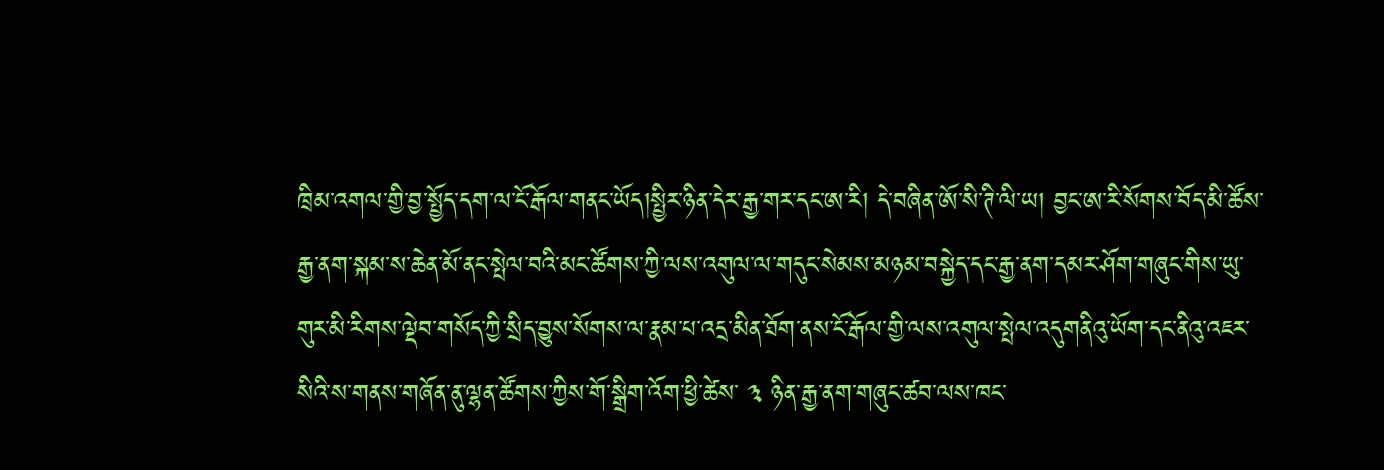ཁྲིམ་འགལ་གྱི་བྱ་སྤྱོད་དག་ལ་ངོ་རྒོལ་གནང་ཡོད།སྤྱིར་ཉིན་དེར་རྒྱ་གར་དང་ཨ་རི། དེ་བཞིན་ཨོ་སི་ཊི་ལི་ཡ། བྱང་ཨ་རི་སོགས་བོད་མི་ཚོས་རྒྱ་ནག་སྐམ་ས་ཆེན་མོ་ནང་སྤེལ་བའི་མང་ཚོགས་ཀྱི་ལས་འགུལ་ལ་གདུང་སེམས་མཉམ་བསྐྱེད་དང་རྒྱ་ནག་དམར་ཤོག་གཞུང་གིས་ཡུ་གུར་མི་རིགས་ལྡེབ་གསོད་ཀྱི་སྲིད་བྱུས་སོགས་ལ་རྣམ་པ་འདྲ་མིན་ཐོག་ནས་ངོ་རྒོལ་གྱི་ལས་འགུལ་སྤེལ་འདུགནིའུ་ཡོག་དང་ནིའུ་འཇར་སིའི་ས་གནས་གཞོན་ནུ་ལྷན་ཚོགས་ཀྱིས་གོ་སྒྲིག་འོག་ཕྱི་ཚེས་ ༣ ཉིན་རྒྱ་ནག་གཞུང་ཚབ་ལས་ཁང་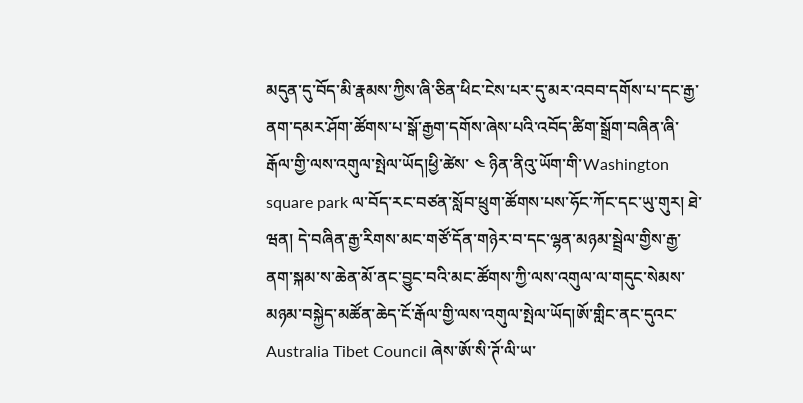མདུན་དུ་བོད་མི་རྣམས་ཀྱིས་ཞི་ཅིན་ཕིང་ངེས་པར་དུ་མར་འབབ་དགོས་པ་དང་རྒྱ་ནག་དམར་ཤོག་ཚོགས་པ་སྒོ་རྒྱག་དགོས་ཞེས་པའི་འབོད་ཚིག་སྒྲོག་བཞིན་ཞི་རྒོལ་གྱི་ལས་འགུལ་སྤེལ་ཡོད།ཕྱི་ཚེས་ ༤ ཉིན་ནིའུ་ཡོག་གི་Washington square park ལ་བོད་རང་བཙན་སློབ་ཕྲུག་ཚོགས་པས་ཧོང་ཀོང་དང་ཡུ་གུར། ཐེ་ཝན། དེ་བཞིན་རྒྱ་རིགས་མང་གཙོ་དོན་གཉེར་བ་དང་ལྷན་མཉམ་སྦྲེལ་གྱིས་རྒྱ་ནག་སྐམ་ས་ཆེན་མོ་ནང་བྱུང་བའི་མང་ཚོགས་ཀྱི་ལས་འགུལ་ལ་གདུང་སེམས་མཉམ་བསྐྱེད་མཚོན་ཆེད་ངོ་རྒོལ་གྱི་ལས་འགུལ་སྤེལ་ཡོད།ཨོ་གླིང་ནང་དུའང་ Australia Tibet Council ཞེས་ཨོ་སི་ཊོ་ལི་ཡ་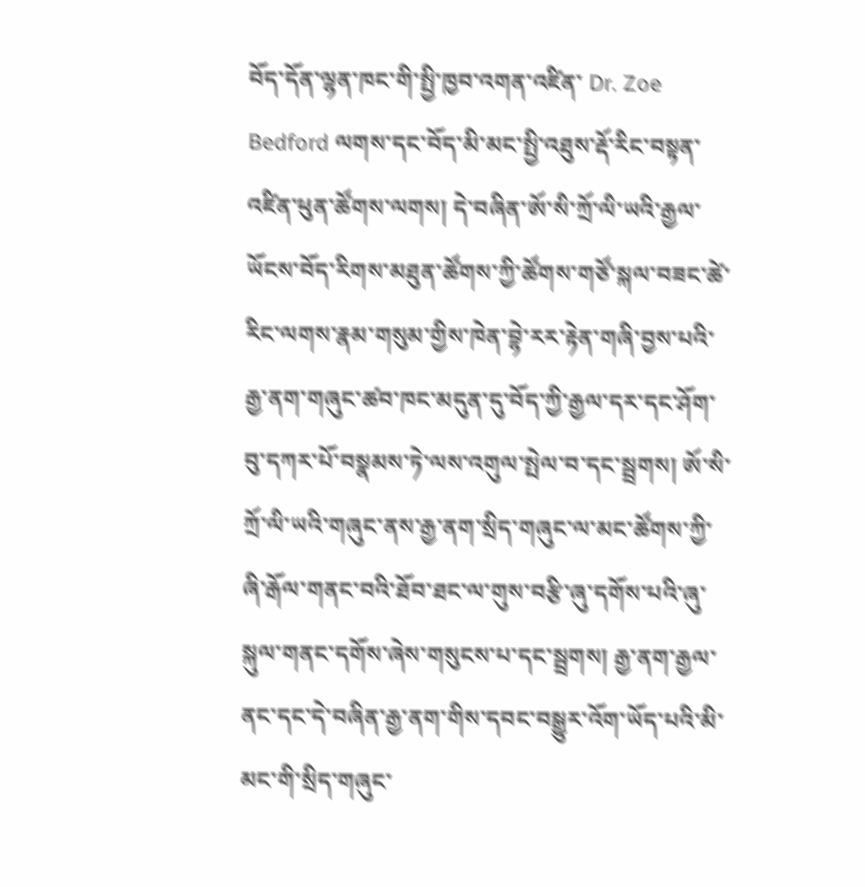བོད་དོན་ལྷན་ཁང་གི་སྤྱི་ཁྱབ་འགན་འཛིན་ Dr. Zoe Bedford ལགས་དང་བོད་མི་མང་སྤྱི་འཐུས་རྡོ་རིང་བསྟན་འཛིན་ཕུན་ཚོགས་ལགས། དེ་བཞིན་ཨོ་སི་ཀྲོ་ལི་ཡའི་རྒྱལ་ཡོངས་བོད་རིགས་མཐུན་ཚོགས་ཀྱི་ཚོགས་གཙོ་སྐལ་བཟང་ཚེ་རིང་ལགས་རྣམ་གསུམ་གྱིས་ཁེན་བྷེ་རར་རྟེན་གཞི་བྱས་པའི་རྒྱ་ནག་གཞུང་ཚབ་ཁང་མདུན་དུ་བོད་ཀྱི་རྒྱལ་དར་དང་ཤོག་བུ་དཀར་པོ་བསྣམས་ཏེ་ལས་འགུལ་སྤེལ་བ་དང་སྦྲགས། ཨོ་སི་ཀྲོ་ལི་ཡའི་གཞུང་ནས་རྒྱ་ནག་སྲིད་གཞུང་ལ་མང་ཚོགས་ཀྱི་ཞི་རྒོལ་གནང་བའི་ཐོབ་ཐང་ལ་གུས་བརྩི་ཞུ་དགོས་པའི་ཞུ་སྐུལ་གནང་དགོས་ཞེས་གསུངས་པ་དང་སྦྲགས། རྒྱ་ནག་རྒྱལ་ནང་དང་དེ་བཞིན་རྒྱ་ནག་གིས་དབང་བསྒྱུར་འོག་ཡོད་པའི་མི་མང་གི་སྲིད་གཞུང་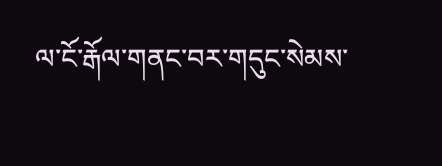ལ་ངོ་རྒོལ་གནང་བར་གདུང་སེམས་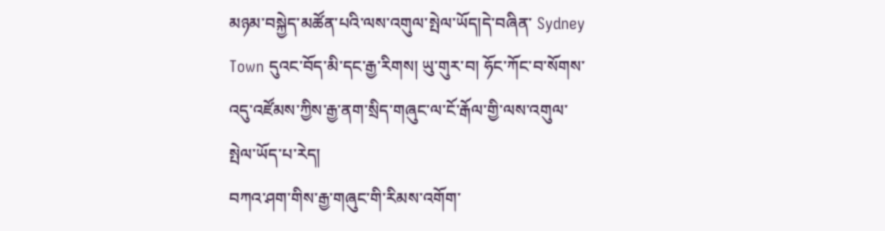མཉམ་བསྐྱེད་མཚོན་པའི་ལས་འགུལ་སྤེལ་ཡོད།དེ་བཞིན་ Sydney Town དུའང་བོད་མི་དང་རྒྱ་རིགས། ཡུ་གུར་བ། ཧོང་ཀོང་བ་སོགས་འདུ་འཛོམས་ཀྱིས་རྒྱ་ནག་སྲིད་གཞུང་ལ་ངོ་རྒོལ་གྱི་ལས་འགུལ་སྤེལ་ཡོད་པ་རེད།
བཀའ་ཤག་གིས་རྒྱ་གཞུང་གི་རིམས་འགོག་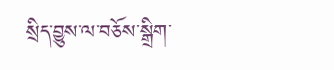སྲིད་བྱུས་ལ་བཅོས་སྒྲིག་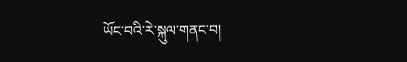ཡོང་བའི་རེ་སྐུལ་གནང་བ།